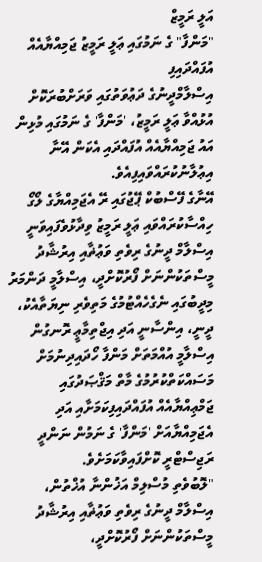އަލީ ރަމީޒް
"މަންފާ" ގެ ނަމުގައި ޢަލީ ރަމީޒު ޖަމިއްޔާއެއް އުފައްދައިފި
އިސްލާމްދީނުގެ ދަޢުވަތުގައި ވަރަށްބުރަކޮށް އުޅުއްވާ ޢަލީ ރަމީޒު، 'މަންފާ' ގެ ނަމުގައި މުޅިން އައު ޖަމިއްޔާއެއް އުފައްދައި އެކަން އޭނާ އިޢުލާނުކުރައްވައިފިއެވެ.
އޭނާގެ ފޭސްބުކް ޕޭޖުގައި ރޭ އެޖަމިއްޔާގެ ލޯގޯ ހިއްސާކުރައްވައި ޢަލީ ރަމީޒު ވިދާޅުވެފައިވަނީ އިސްލާމް ދީނުގެ ރިވެތި ވަޢުޡާއި އިރުޝާދު މީސްތަކުންނަށް ފޯރުކޮށްދީ، އިސްލާމީ ދަންމަރު މިދީބުގައި ނެގެހެއްޓުމުގެ މަތިވެރި ނިޔަތާއެކު، ދީނީ، އިންސާނީ އަދި އިޖްތިމާޢީ ރޮނގުން އިސްލާމީ އުއްމަތަށް މަންފާ ހޯދައިދިނުމަށް މަސައްކަތްކުރުމުގެ މާތް މަޤްޞަދުގައި ޖަމްޢިއްޔާއެއް އުފައްދައިފިކަމަށާއި އަދި އެޖަމިއްޔާއަށް 'މަންފާ' ގެ ނަމުން ނަންދީ ރަޖިސްޓްރީ ކޮށްފައިވާކަމަށެވެ.
"ލޮބުވެތި މުސްލިމް އަޚުންނާ އުޚްތުން، އިސްލާމް ދީނުގެ ރިވެތި ވަޢުޡާއި އިރުޝާދު މީސްތަކުންނަށް ފޯރުކޮށްދީ،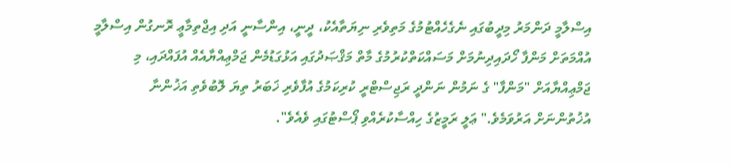އިސްލާމީ ދަންމަރު މިދީބުގައި ނެގެހެއްޓުމުގެ މަތިވެރި ނިޔަތާއެކު، ދީނީ، އިންސާނީ އަދި އިޖްތިމާޢީ ރޮނގުން އިސްލާމީ އުއްމަތަށް މަންފާ ހޯދައިދިނުމަށް މަސައްކަތްކުރުމުގެ މާތް މަޤްޞަދުގައި އަޅުގަޑުމެން ޖަމްޢިއްޔާއެއް އުފައްދައި، މި ޖަމްޢިއްޔާއަށް "މަންފާ" ގެ ނަމުން ނަންދީ ރަޖިސްޓްރީ ކުރިކަމުގެ އުފާވެރި ޚަބަރު ތިޔަ ލޮބުވެތި އަޚުންނާ އުޚުތުންނަށް އަރުވަމެވެ." ޢަލީ ރަމީޒުގެ ހިއްސާކުރެއްވި ޕޯސްޓުގައި ވެއެވެ".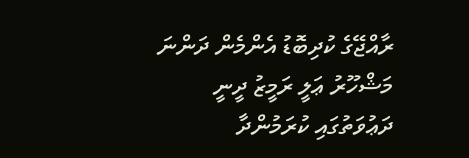ރާއްޖޭގެ ކުދިބޮޑު އެންމެން ދަންނަ މަޝްހޫރު ޢަލީ ރަމީޒު ދީނީ ދަޢުވަތުގައި ކުރަމުންދާ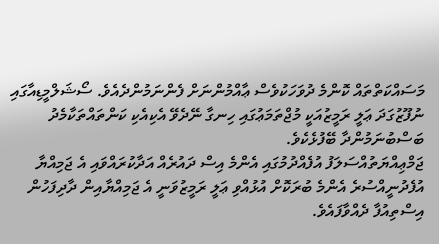މަސައްކަތްތައް ކޮންމެ ދުވަހަކުވެސް ޢާއްމުންނަށް ފެންނަމުންދެއެވެ. ސޯޝަލްމީޑިއާގައި ނުފޫޒުގަދަ ޢަލީ ރަމީޒުއަކީ މުޖްތަމަޢުގައި ހިނގާ ނޭދެވޭ އެކިއެކި ކަންތައްތަކާމެދު ބަސްބުނަމުންދާ ބޭފުޅެކެވެ.
ޖަމްޢިއްޔަތުއްސަލަފު އުފެއްދުމުގައި އެންމެ އިސް ދައުރެއް އަދާކުރައްވައި އެ ޖަމިއްޔާ އުފެދުނީއްސުރެ އެންމެ ބުރަކޮށް އުޅުއްވި ޢަލީ ރަމީޒުވަނީ އެ ޖަމިއްޔާއިން ދާދިފަހުން އިސްތިއުފާ ދެއްވާފައެވެ.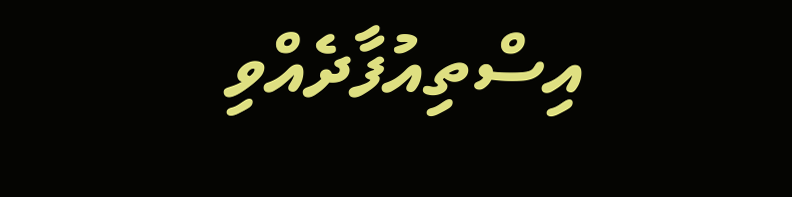އިސްތިއުފާދެއްވި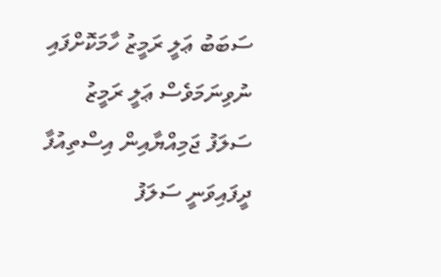ސަބަބު ޢަލީ ރަމީޒު ހާމަކޮށްފައި ނުވިނަމަވެސް ޢަލީ ރަމީޒު ސަލަފު ޖަމިއްޔާއިން އިސްތިއުފާ ދީފައިވަނީ ސަލަފު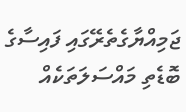ޖަމިއްޔާގެތެރޭގައި ފައިސާގެ ބޮޑެތި މައްސަލަތަކެއް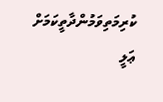ކުރިމަތިވަމުންދާތީކަމަށް ޢަލީ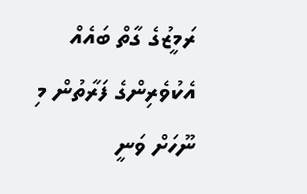ރަމީޒުގެ ގާތް ބައެއް އެކުވެރިންގެ ފަރާތުން މި ނޫހަށް ވަނީ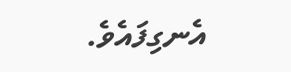އެނގިފައެވެ.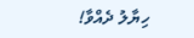ހިޔާލު ދެއްވާ!